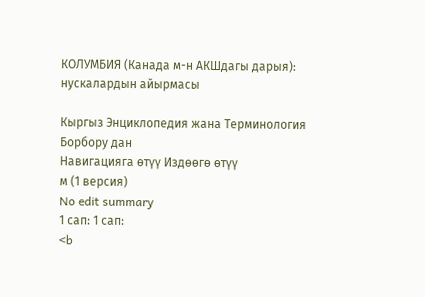КОЛУМБИЯ (Канада м-н АКШдагы дарыя): нускалардын айырмасы

Кыргыз Энциклопедия жана Терминология Борбору дан
Навигацияга өтүү Издөөгө өтүү
м (1 версия)
No edit summary
1 сап: 1 сап:
<b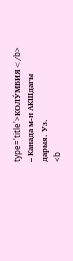type='title'>КОЛУ́МБИЯ</b> – Канада м-н АКШдагы дарыя. Уз.
<b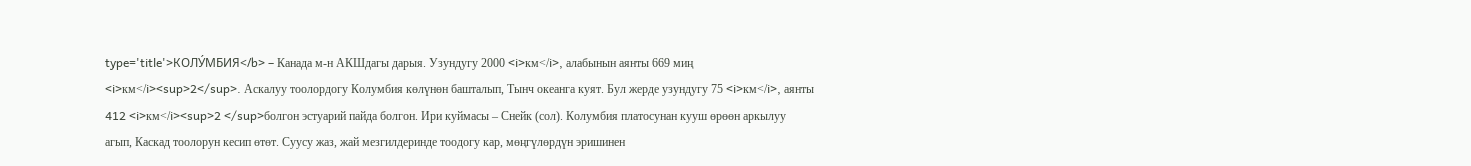type='title'>КОЛУ́МБИЯ</b> – Канада м-н АКШдагы дарыя. Узундугу 2000 <i>км</i>, алабынын аянты 669 миң <i>км</i><sup>2</sup>. Аскалуу тоолордогу Колумбия көлүнөн башталып, Тынч океанга куят. Бул жерде узундугу 75 <i>км</i>, аянты 412 <i>км</i><sup>2 </sup>болгон эстуарий пайда болгон. Ири куймасы – Снейк (сол). Колумбия платосунан кууш өрөөн аркылуу агып, Каскад тоолорун кесип өтөт. Суусу жаз, жай мезгилдеринде тоодогу кар, мөңгүлөрдүн эришинен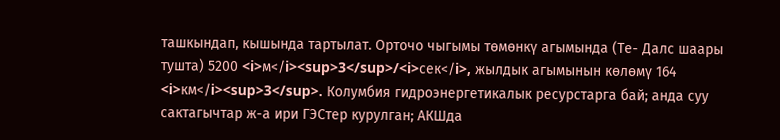ташкындап, кышында тартылат. Орточо чыгымы төмөнкү агымында (Те- Далс шаары тушта) 5200 <i>м</i><sup>3</sup>/<i>сек</i>, жылдык агымынын көлөмү 164 <i>км</i><sup>3</sup>. Колумбия гидроэнергетикалык ресурстарга бай; анда суу сактагычтар ж-а ири ГЭСтер курулган; АКШда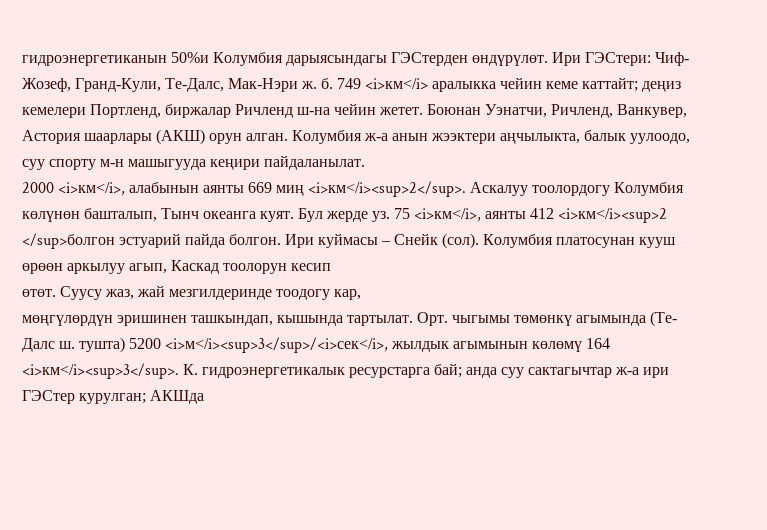гидроэнергетиканын 50%и Колумбия дарыясындагы ГЭСтерден өндүрүлөт. Ири ГЭСтери: Чиф-Жозеф, Гранд-Кули, Те-Далс, Мак-Нэри ж. б. 749 <i>км</i> аралыкка чейин кеме каттайт; деңиз кемелери Портленд, биржалар Ричленд ш-на чейин жетет. Боюнан Уэнатчи, Ричленд, Ванкувер, Астория шаарлары (АКШ) орун алган. Колумбия ж-а анын жээктери аңчылыкта, балык уулоодо, суу спорту м-н машыгууда кеңири пайдаланылат.
2000 <i>км</i>, алабынын аянты 669 миң <i>км</i><sup>2</sup>. Аскалуу тоолордогу Колумбия көлүнөн башталып, Тынч океанга куят. Бул жерде уз. 75 <i>км</i>, аянты 412 <i>км</i><sup>2 </sup>болгон эстуарий пайда болгон. Ири куймасы – Снейк (сол). Колумбия платосунан кууш
өрөөн аркылуу агып, Каскад тоолорун кесип
өтөт. Суусу жаз, жай мезгилдеринде тоодогу кар,
мөңгүлөрдүн эришинен ташкындап, кышында тартылат. Орт. чыгымы төмөнкү агымында (Те- Далс ш. тушта) 5200 <i>м</i><sup>3</sup>/<i>сек</i>, жылдык агымынын көлөмү 164 <i>км</i><sup>3</sup>. К. гидроэнергетикалык ресурстарга бай; анда суу сактагычтар ж-а ири ГЭСтер курулган; АКШда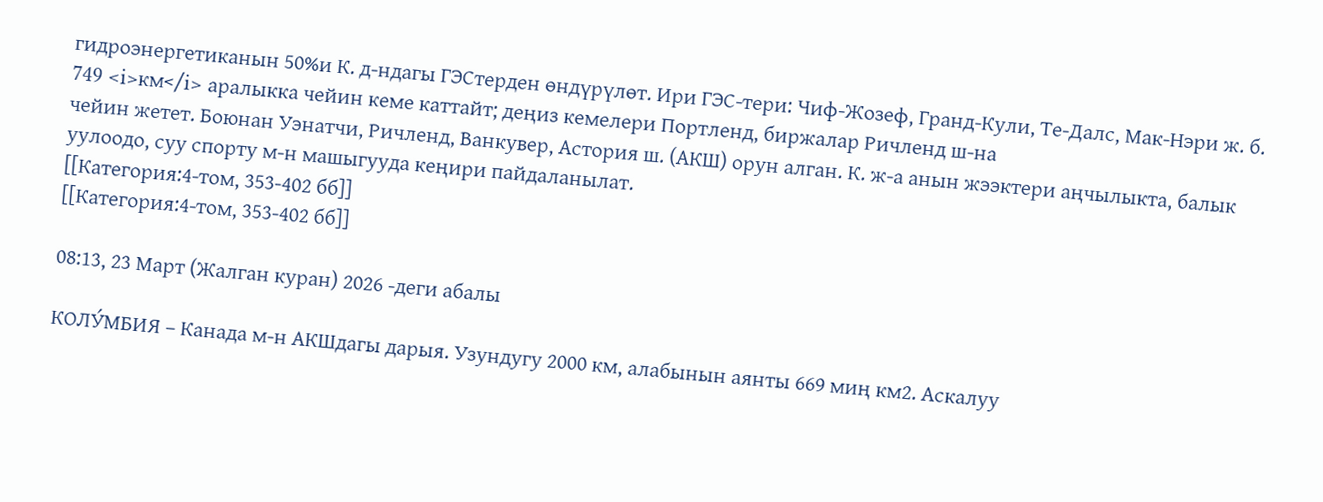гидроэнергетиканын 50%и К. д-ндагы ГЭСтерден өндүрүлөт. Ири ГЭС-тери: Чиф-Жозеф, Гранд-Кули, Те-Далс, Мак-Нэри ж. б. 749 <i>км</i> аралыкка чейин кеме каттайт; деңиз кемелери Портленд, биржалар Ричленд ш-на
чейин жетет. Боюнан Уэнатчи, Ричленд, Ванкувер, Астория ш. (АКШ) орун алган. К. ж-а анын жээктери аңчылыкта, балык уулоодо, суу спорту м-н машыгууда кеңири пайдаланылат.
[[Категория:4-том, 353-402 бб]]
[[Категория:4-том, 353-402 бб]]

08:13, 23 Март (Жалган куран) 2026 -деги абалы

КОЛУ́МБИЯ – Канада м-н АКШдагы дарыя. Узундугу 2000 км, алабынын аянты 669 миң км2. Аскалуу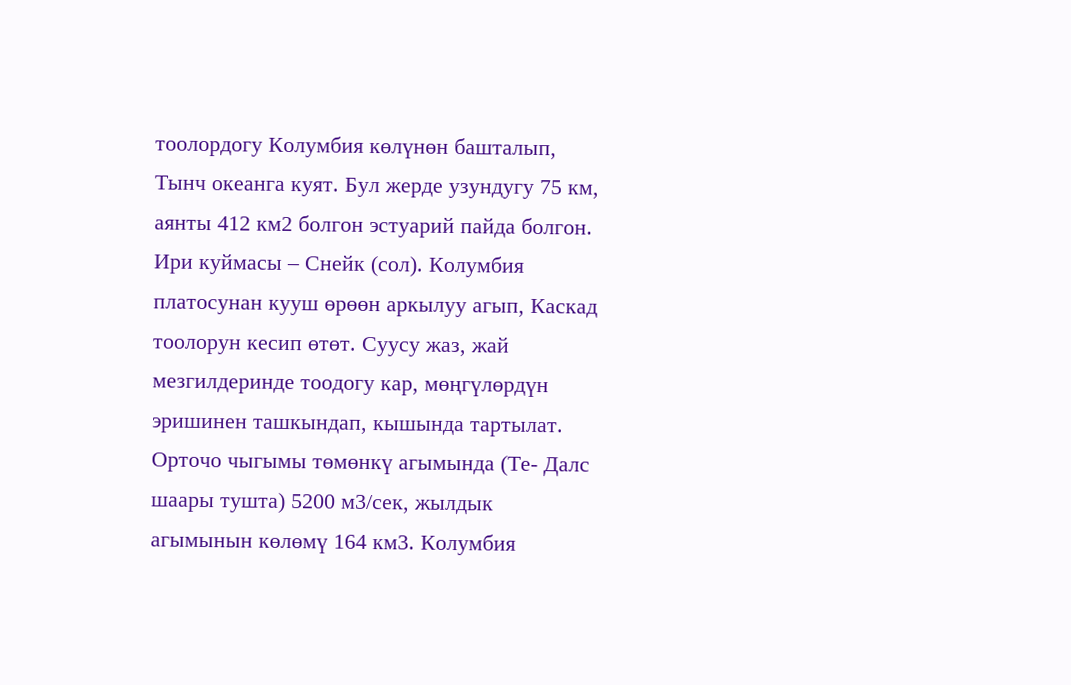тоолордогу Колумбия көлүнөн башталып, Тынч океанга куят. Бул жерде узундугу 75 км, аянты 412 км2 болгон эстуарий пайда болгон. Ири куймасы – Снейк (сол). Колумбия платосунан кууш өрөөн аркылуу агып, Каскад тоолорун кесип өтөт. Суусу жаз, жай мезгилдеринде тоодогу кар, мөңгүлөрдүн эришинен ташкындап, кышында тартылат. Орточо чыгымы төмөнкү агымында (Те- Далс шаары тушта) 5200 м3/сек, жылдык агымынын көлөмү 164 км3. Колумбия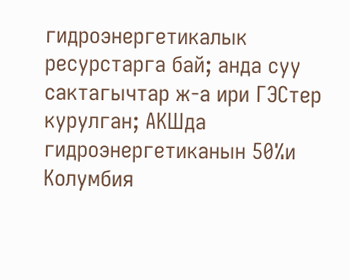гидроэнергетикалык ресурстарга бай; анда суу сактагычтар ж-а ири ГЭСтер курулган; АКШда гидроэнергетиканын 50%и Колумбия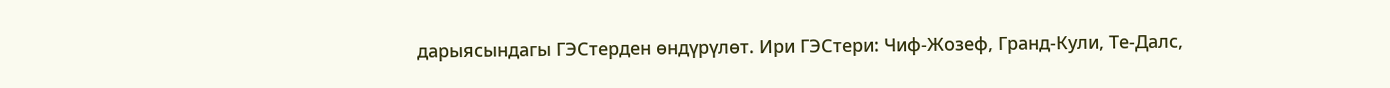дарыясындагы ГЭСтерден өндүрүлөт. Ири ГЭСтери: Чиф-Жозеф, Гранд-Кули, Те-Далс,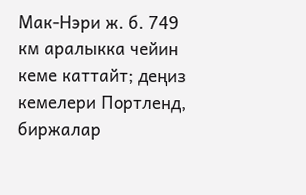Мак-Нэри ж. б. 749 км аралыкка чейин кеме каттайт; деңиз кемелери Портленд, биржалар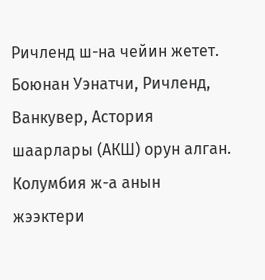Ричленд ш-на чейин жетет. Боюнан Уэнатчи, Ричленд, Ванкувер, Астория шаарлары (АКШ) орун алган. Колумбия ж-а анын жээктери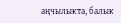аңчылыкта, балык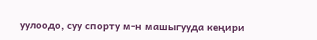уулоодо, суу спорту м-н машыгууда кеңири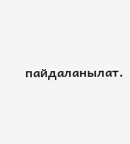пайдаланылат.